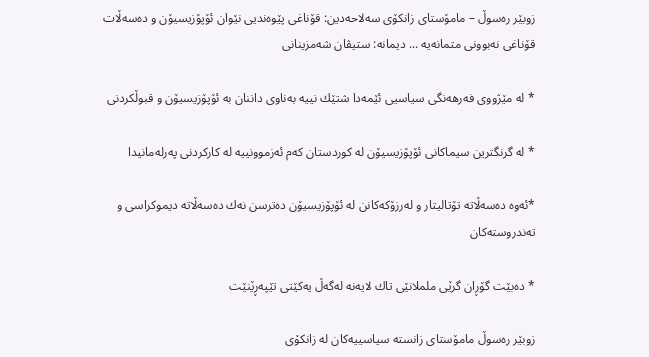زوبێر ره‌سوڵ – مامۆستای زانكۆی سه‌لاحه‌دین: قۆناغی پێوه‌ندیی نێوان ئۆپۆزیسیۆن و ده‌سه‌ڵات قۆناغی نه‌بوونی متمانه‌یه‌ ... دیمانه‌: ستیڤان شه‌مزینانی

* له‌ مێژووی فه‌رهه‌نگی سیاسیی ئێمه‌دا شتێك نییه‌ به‌ناوی داننان به‌ ئۆپۆزیسیۆن و قبوڵكردنی

* له‌ گرنگترین سیماكانی ئۆپۆزیسیۆن له‌ كوردستان كه‌م ئه‌زموونییه‌ له‌ كاركردنی په‌رله‌مانیدا

*ئه‌وه‌ ده‌سه‌ڵاته‌ تۆتالیتار و له‌رزۆكه‌كانن له‌ ئۆپۆزیسیۆن ده‌ترسن نه‌ك ده‌سه‌ڵاته‌ دیموكراسی و ته‌ندروسته‌كان

* ده‌بێت گۆڕان گرێی ململانێی تاك لایه‌نه‌ له‌گه‌ڵ یه‌كێتی تێپه‌ڕێنێت

زوبێر ره‌سوڵ مامۆستای زانسته‌ سیاسییه‌كان له‌ زانكۆی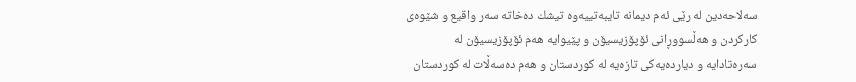سه‌لاحه‌دین له‌ رێی ئه‌م دیمانه‌ تایبه‌تییه‌وه‌ تیشك ده‌خاته‌ سه‌ر واقیع و شێوه‌ی كاركردن و هه‌ڵسووڕانی ئۆپۆزیسیۆن و پێیوایه‌ هه‌م ئۆپۆزیسیۆن له‌ سه‌ره‌تادایه‌ و دیارده‌یه‌كی تازه‌یه‌ له‌ كوردستان و هه‌م ده‌سه‌ڵات له‌ كوردستان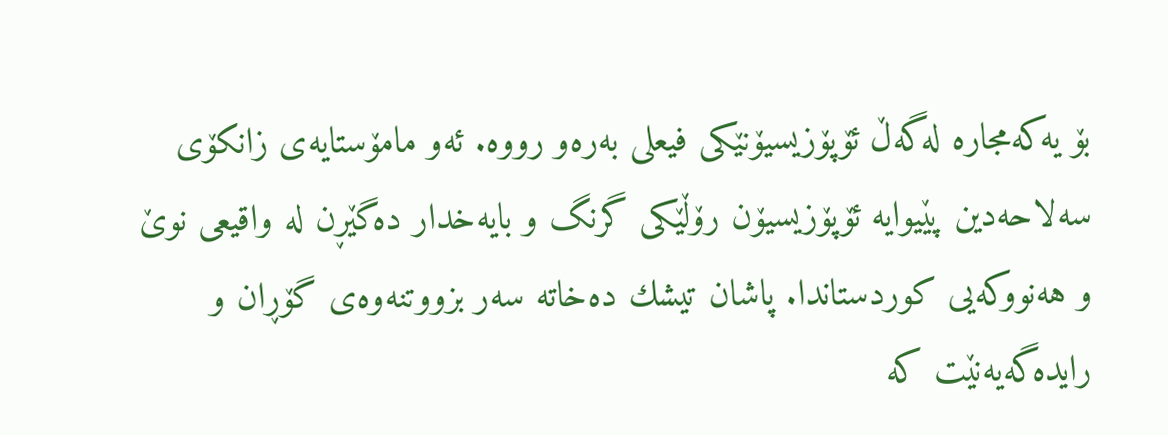بۆ یه‌كه‌مجاره‌ له‌گه‌ڵ ئۆپۆزیسیۆنێكی فیعلی به‌ره‌و رووه‌. ئه‌و مامۆستایه‌ی زانكۆی سه‌لاحه‌دین پێیوایه‌ ئۆپۆزیسیۆن رۆڵێكی گرنگ و بایه‌خدار ده‌گێڕن له‌ واقیعی نوێ و هه‌نووكه‌یی كوردستاندا. پاشان تیشك ده‌خاته‌ سه‌ر بزووتنه‌وه‌ی گۆڕان و رایده‌گه‌یه‌نێت كه‌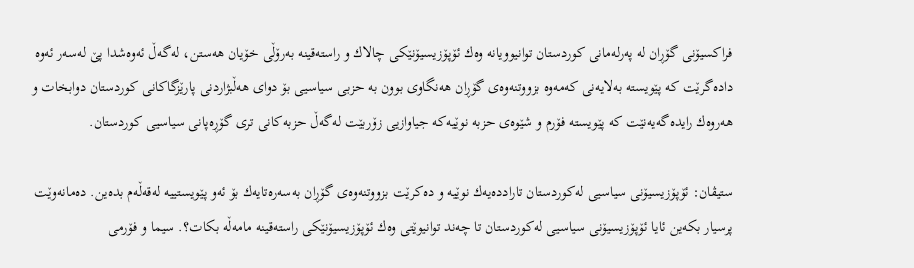فراكسیۆنی گۆڕان له‌ په‌رله‌مانی كوردستان توانیوویانه‌ وه‌ك ئۆپۆزیسیۆنێكی چالاك و راسته‌قینه‌ به‌رۆڵی خۆیان هه‌ستن، له‌گه‌ڵ ئه‌وه‌شدا پێ له‌سه‌ر ئه‌وه‌ داده‌گرێت كه‌ پێویسته‌ به‌لایه‌نی كه‌مه‌وه‌ بزووتنه‌وه‌ی گۆڕان هه‌نگاوی بوون به‌ حزبی سیاسیی بۆ دوای هه‌ڵبژاردنی پارێزگاكانی كوردستان دوابخات و هه‌روه‌ك رایده‌گه‌یه‌نێت كه‌ پێویسته‌ فۆرم و شێوه‌ی حزبه‌ نوێیه‌كه‌ جیاوازیی زۆربێت له‌گه‌ڵ حزبه‌كانی تری گۆڕه‌پانی سیاسیی كوردستان.

ستیڤان: ئۆپۆزیسیۆنی سیاسیی له‌كوردستان تارادده‌یه‌ك نوێیه‌ و ده‌كرێت بزووتنه‌وه‌ی گۆڕان به‌سه‌ره‌تایه‌ك بۆ ئه‌و پێویستییه‌ له‌قه‌ڵه‌م بده‌ین. ده‌مانه‌وێت پرسیار بكه‌ین ئایا ئۆپۆزیسیۆنی سیاسیی له‌كوردستان تا چه‌ند توانیوێتی وه‌ك ئۆپۆزیسیۆنێكی راسته‌قینه‌ مامه‌ڵه‌ بكات؟. سیما و فۆرمی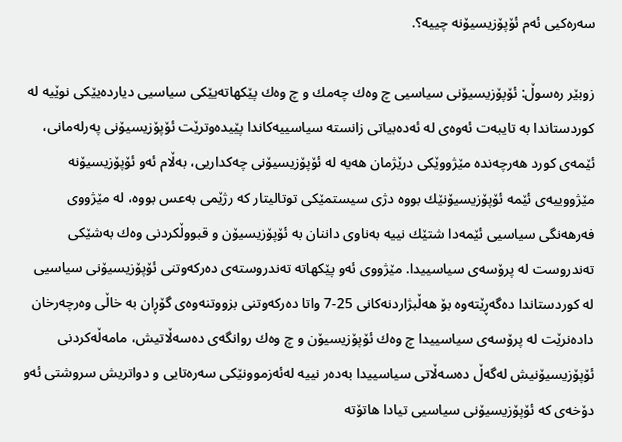سه‌ره‌كیی ئه‌م ئۆپۆزیسیۆنه‌ چییه‌؟.

زوبێر ره‌سوڵ: ئۆپۆزیسیۆنی سیاسیی چ وه‌ك چه‌مك و چ وه‌ك پێكهاته‌یێكی سیاسیی دیارده‌یێكی نوێیه‌ له‌ كوردستاندا به‌ تایبه‌ت ئه‌وه‌ی له‌ ئه‌ده‌بیاتی زانسته‌ سیاسییه‌كاندا پێیده‌وترێت ئۆپۆزیسیۆنی په‌رله‌مانی، ئێمه‌ی كورد هه‌رچه‌نده‌ مێژووێكی درێژمان هه‌یه‌ له‌ ئۆپۆزیسیۆنی چه‌كداریی، به‌ڵام ئه‌و ئۆپۆزیسیۆنه‌ مێژووییه‌ی ئێمه‌ ئۆپۆزیسیۆنێك بووه‌ دژی سیستمێكی توتالیتار كه‌ رژێمی به‌عس بووه‌، له‌ مێژووی فه‌رهه‌نگی سیاسیی ئێمه‌دا شتێك نییه‌ به‌ناوی داننان به‌ ئۆپۆزیسیۆن و قبووڵكردنی وه‌ك به‌شێكی ته‌ندروست له‌ پرۆسه‌ی سیاسییدا. مێژووی ئه‌و پێكهاته‌ ته‌ندروسته‌ی ده‌ركه‌وتنی ئۆپۆزیسیۆنی سیاسیی له‌ كوردستاندا ده‌گه‌ڕێته‌وه‌ بۆ هه‌ڵبژاردنه‌كانی 25-7 واتا ده‌ركه‌وتنی بزووتنه‌وه‌ی گۆڕان به‌ خاڵی وه‌رچه‌رخان داده‌نرێت له‌ پرۆسه‌ی سیاسییدا چ وه‌ك ئۆپۆزیسیۆن و چ وه‌ك روانگه‌ی ده‌سه‌ڵاتیش، مامه‌ڵه‌كردنی ئۆپۆزیسیۆنیش له‌گه‌ڵ ده‌سه‌ڵاتی سیاسییدا به‌ده‌ر نییه‌ له‌ئه‌زموونێكی سه‌ره‌تایی و دواتریش سروشتی ئه‌و دۆخه‌ی كه‌ ئۆپۆزیسیۆنی سیاسیی تیادا هاتۆته‌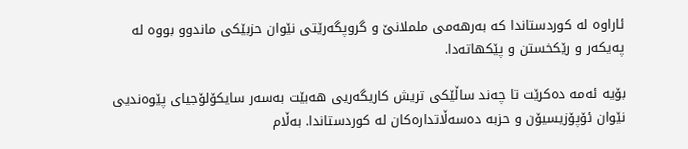ئاراوه‌ له‌ كوردستاندا كه‌ به‌رهه‌می ململانێ و گروپگه‌رێتی نێوان حزبێكی ماندوو بووه‌ له‌ په‌یكه‌ر و رێكخستن و پێكهاته‌دا.

بۆیه‌ ئه‌مه‌ ده‌كرێت تا چه‌ند ساڵێكی تریش كاریگه‌ریی هه‌بێت به‌سه‌ر سایكۆلۆجیای پێوه‌ندیی نێوان ئۆپۆزیسیۆن و حزبه‌ ده‌سه‌ڵاتداره‌كان له‌ كوردستاندا. به‌ڵام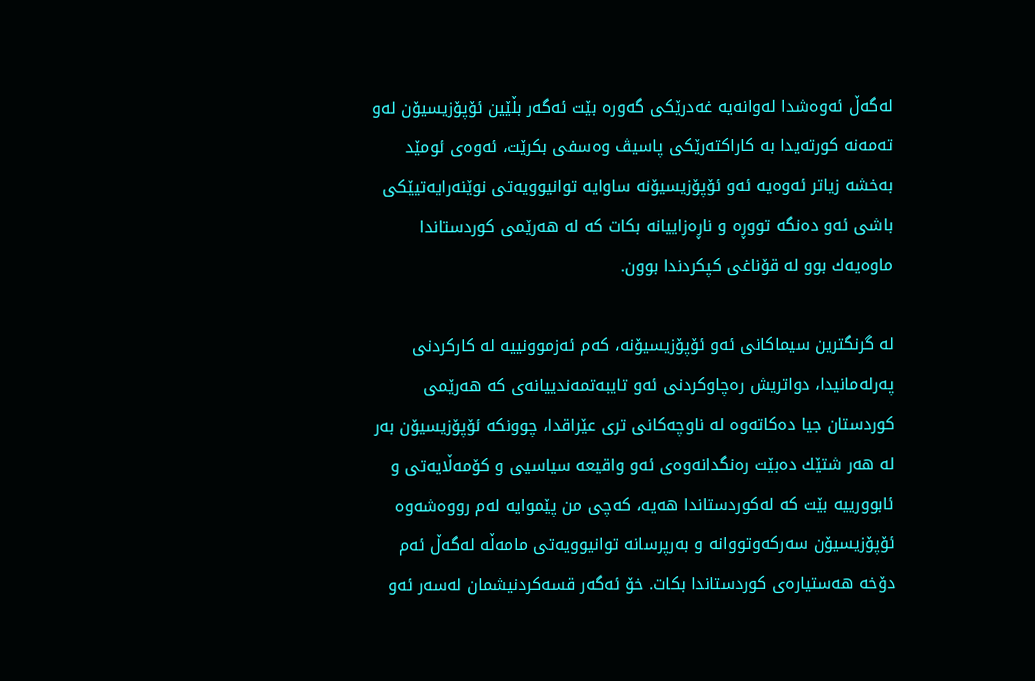له‌گه‌ڵ ئه‌وه‌شدا له‌وانه‌یه‌ غه‌درێكی گه‌وره‌ بێت ئه‌گه‌ر بڵێین ئۆپۆزیسیۆن له‌و ته‌مه‌نه‌ كورته‌یدا به‌ كاراكته‌رێكی پاسیڤ وه‌سفی بكرێت، ئه‌وه‌ی ئومێد به‌خشه‌ زیاتر ئه‌وه‌یه‌ ئه‌و ئۆپۆزیسیۆنه‌ ساوایه‌ توانیوویه‌تی نوێنه‌رایه‌تیێكی باشی ئه‌و ده‌نگه‌ تووڕه‌ و ناڕه‌زاییانه‌ بكات كه‌ له‌ هه‌رێمی كوردستاندا ماوه‌یه‌ك بوو له‌ قۆناغی كپكردندا بوون.

له‌ گرنگترین سیماكانی ئه‌و ئۆپۆزیسیۆنه‌، كه‌م ئه‌زموونییه‌ له‌ كاركردنی په‌رله‌مانیدا، دواتریش ره‌چاوكردنی ئه‌و تایبه‌تمه‌ندییانه‌ی كه‌ هه‌رێمی كوردستان جیا ده‌كاته‌وه‌ له‌ ناوچه‌كانی تری عێراقدا، چوونكه‌ ئۆپۆزیسیۆن به‌ر له‌ هه‌ر شتێك ده‌بێت ره‌نگدانه‌وه‌ی ئه‌و واقیعه‌ سیاسیی و كۆمه‌ڵایه‌تی و ئابوورییه‌ بێت كه‌ له‌كوردستاندا هه‌یه‌، كه‌چی من پێموایه‌ له‌م رووه‌شه‌وه‌ ئۆپۆزیسیۆن سه‌ركه‌وتووانه‌ و به‌رپرسانه‌ توانیوویه‌تی مامه‌ڵه‌ له‌گه‌ڵ ئه‌م دۆخه‌ هه‌ستیاره‌ی كوردستاندا بكات. خۆ ئه‌گه‌ر قسه‌كردنیشمان له‌سه‌ر ئه‌و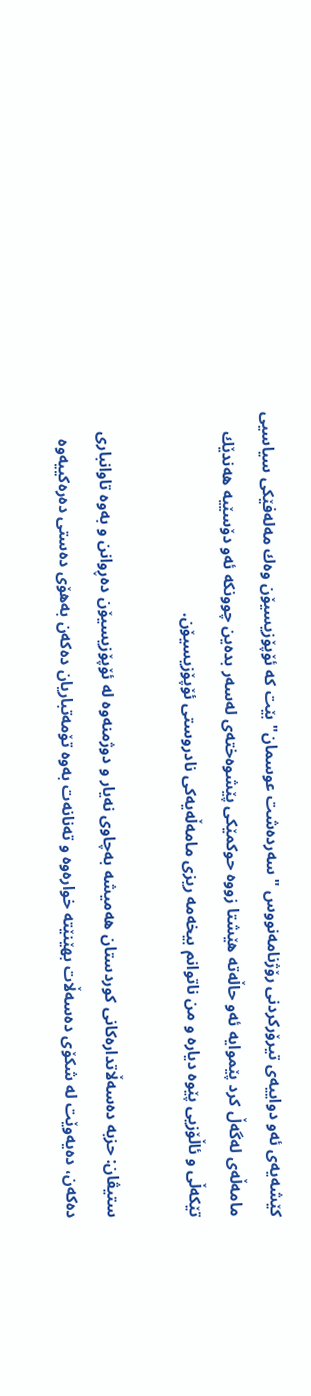كێشه‌یه‌ی ئه‌و دواییه‌ی تیرۆركردنی رۆژنامه‌نووس "سه‌رده‌شت عوسمان" بێت كه‌ ئۆپۆزیسیۆن وه‌ك مه‌له‌فێكی سیاسیی مامه‌ڵه‌ی له‌گه‌ڵ كرد پێموایه‌ ئه‌و حاڵه‌ته‌ هێشتا زووه‌ حوكمێكی پێشوه‌خته‌ی له‌سه‌ر بده‌ین چوونكه‌ ئه‌و دۆسێیه‌ هه‌ندێك تێكه‌ڵی و ئاڵۆزیی پێوه‌ دیاره‌ و من ناتوانم بیخه‌مه‌ ریزی مامه‌ڵه‌یه‌كی نادروستی ئۆپۆزیسیۆن.

ستیڤان: حزبه‌ ده‌سه‌ڵاتداره‌كانی كوردستان هه‌میشه‌ به‌چاوی نه‌یار و دوژمنه‌وه‌ له‌ ئۆپۆزیسیۆن ده‌ڕوانن و به‌وه‌ تاوانباری ده‌كه‌ن، ده‌یه‌وێت له‌ شكۆی ده‌سه‌ڵات بهێنێته‌ خواره‌وه‌ و ته‌نانه‌ت به‌وه‌ تۆمه‌تباریان ده‌كه‌ن به‌هۆی ده‌ستی ده‌ره‌كییه‌وه‌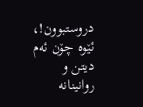دروستبوون!، ئێوه‌ چۆن ئه‌م دیتن و روانینانه‌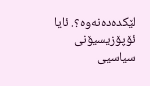لێكده‌ده‌نه‌وه‌؟. ئایا ئۆپۆزیسیۆنی سیاسیی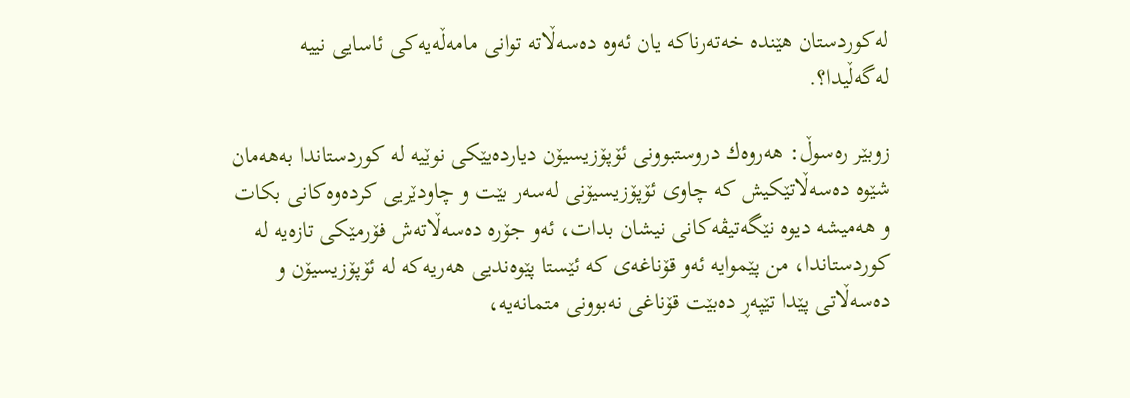له‌كوردستان هێنده‌ خه‌ته‌رناكه‌ یان ئه‌وه‌ ده‌سه‌ڵاته‌ توانی مامه‌ڵه‌یه‌كی ئاسایی نییه‌ له‌گه‌ڵیدا؟.

زوبێر ره‌سوڵ: هه‌روه‌ك دروستبوونی ئۆپۆزیسیۆن دیارده‌یێكی نوێیه‌ له‌ كوردستاندا به‌هه‌مان شێوه‌ ده‌سه‌ڵاتێكیش كه‌ چاوی ئۆپۆزیسیۆنی له‌سه‌ر بێت و چاودێریی كرده‌وه‌كانی بكات و هه‌میشه‌ دیوه‌ نێگه‌تیڤه‌كانی نیشان بدات، ئه‌و جۆره‌ ده‌سه‌ڵاته‌ش فۆرمێكی تازه‌یه‌ له‌ كوردستاندا، من پێموایه‌ ئه‌و قۆناغه‌ی كه‌ ئێستا پێوه‌ندیی هه‌ریه‌كه‌ له‌ ئۆپۆزیسیۆن و ده‌سه‌ڵاتی پێدا تێپه‌ڕ ده‌بێت قۆناغی نه‌بوونی متمانه‌یه‌،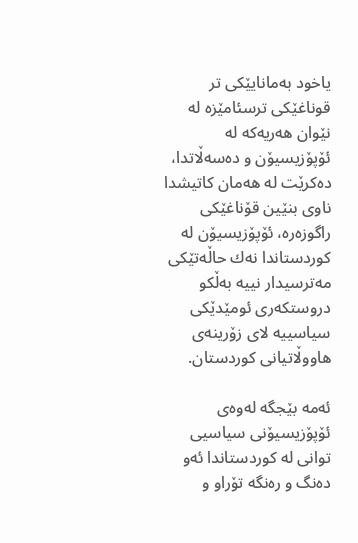یاخود به‌مانایێكی تر قوناغێكی ترسئامێزه‌ له‌ نێوان هه‌ریه‌كه‌ له‌ ئۆپۆزیسیۆن و ده‌سه‌ڵاتدا، ده‌كرێت له‌ هه‌مان كاتیشدا ناوی بنێین قۆناغێكی راگوزه‌ره‌، ئۆپۆزیسیۆن له‌ كوردستاندا نه‌ك حاڵه‌تێكی مه‌ترسیدار نییه‌ به‌ڵكو دروستكه‌ری ئومێدێكی سیاسییه‌ لای زۆرینه‌ی هاووڵاتیانی كوردستان.

ئه‌مه‌ بێجگه‌ له‌وه‌ی ئۆپۆزیسیۆنی سیاسیی توانی له‌ كوردستاندا ئه‌و ده‌نگ و ره‌نگه‌ تۆراو و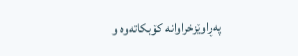په‌ڕاوێزخراوانه‌ كۆبكاته‌وه‌ و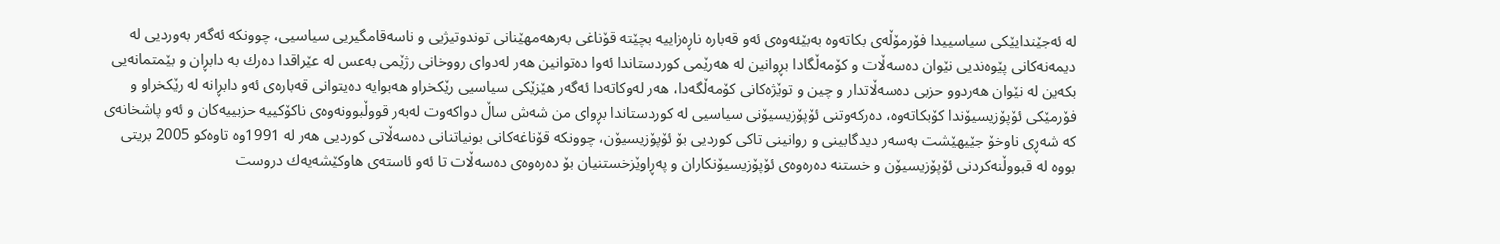له‌ ئه‌جێندایێكی سیاسییدا فۆرمۆڵه‌ی بكاته‌وه‌ به‌بێئه‌وه‌ی ئه‌و قه‌باره‌ ناڕه‌زاییه‌ بچێته‌ قۆناغی به‌رهه‌مهێنانی توندوتیژیی و ناسه‌قامگیریی سیاسیی، چوونكه‌ ئه‌گه‌ر به‌وردیی له‌ دیمه‌نه‌كانی پێوه‌ندیی نێوان ده‌سه‌ڵات و كۆمه‌ڵگادا بڕوانین له‌ هه‌رێمی كوردستاندا ئه‌وا ده‌توانین هه‌ر له‌دوای رووخانی رژێمی به‌عس له‌ عێراقدا ده‌رك به‌ دابڕان و بێمتمانه‌یی بكه‌ین له‌ نێوان هه‌ردوو حزبی ده‌سه‌ڵاتدار و چین و توێژه‌كانی كۆمه‌ڵگه‌دا، هه‌ر له‌وكاته‌دا ئه‌گه‌ر هێزێكی سیاسیی رێكخراو هه‌بوایه‌ ده‌یتوانی قه‌باره‌ی ئه‌و دابڕانه‌ له‌ رێكخراو و فۆرمێكی ئۆپۆزیسیۆندا كۆبكاته‌وه‌، ده‌ركه‌وتنی ئۆپۆزیسیۆنی سیاسیی له‌ كوردستاندا بڕوای من شه‌ش ساڵ دواكه‌وت له‌به‌ر قووڵبوونه‌وه‌ی ناكۆكییه‌ حزبییه‌كان و ئه‌و پاشخانه‌ی كه‌ شه‌ڕی ناوخۆ جێیهێشت به‌سه‌ر دیدگابینی و روانینی تاكی كوردیی بۆ ئۆپۆزیسیۆن، چوونكه‌ قۆناغه‌كانی بونیاتنانی ده‌سه‌ڵاتی كوردیی هه‌ر له‌ 1991وه‌ تاوه‌كو 2005 بریتی بووه‌ له‌ قبووڵنه‌كردنی ئۆپۆزیسیۆن و خستنه‌ ده‌ره‌وه‌ی ئۆپۆزیسیۆنكاران و په‌ڕاوێزخستنیان بۆ ده‌ره‌وه‌ی ده‌سه‌ڵات تا ئه‌و ئاسته‌ی هاوكێشه‌یه‌ك دروست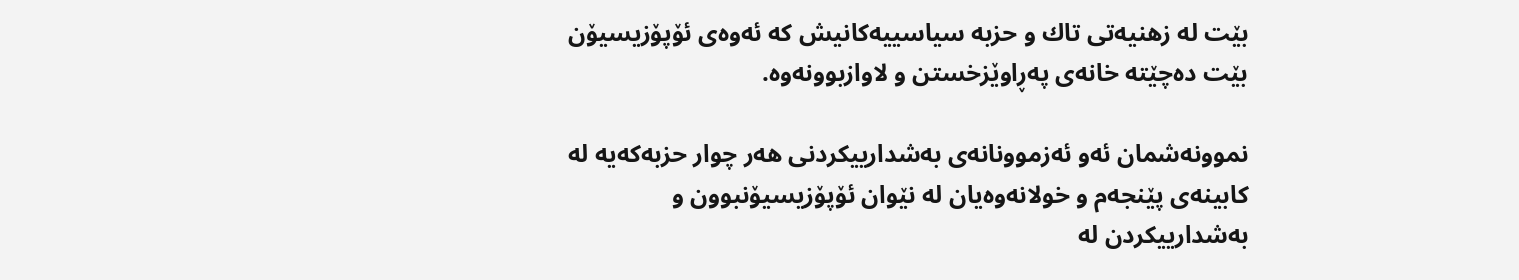بێت له‌ زهنیه‌تی تاك و حزبه‌ سیاسییه‌كانیش كه‌ ئه‌وه‌ی ئۆپۆزیسیۆن بێت ده‌چێته‌ خانه‌ی په‌ڕاوێزخستن و لاوازبوونه‌وه‌.

نموونه‌شمان ئه‌و ئه‌زموونانه‌ی به‌شدارییكردنی هه‌ر چوار حزبه‌كه‌یه‌ له‌ كابینه‌ی پێنجه‌م و خولانه‌وه‌یان له‌ نێوان ئۆپۆزیسیۆنبوون و به‌شدارییكردن له‌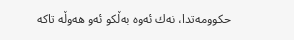حكوومه‌تدا، نه‌ك ئه‌وه‌ به‌ڵكو ئه‌و هه‌وڵه‌ تاكه‌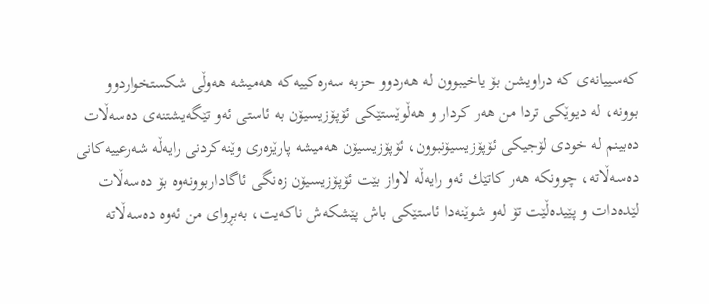كه‌سییانه‌ی كه‌ دراویشن بۆ یاخیبوون له‌ هه‌ردوو حزبه‌ سه‌ره‌كییه‌كه‌ هه‌میشه‌ هه‌وڵی شكستخواردوو بوونه‌، له‌ دیوێكی تردا من هه‌ر كردار و هه‌ڵوێستێكی ئۆپۆزیسیۆن به‌ ئاستی ئه‌و تێگه‌یشتنه‌ی ده‌سه‌ڵات ده‌بینم له‌ خودی لۆجیكی ئۆپۆزیسیۆنبوون، ئۆپۆزیسیۆن هه‌میشه‌ پارێزه‌ری وێنه‌كردنی رایه‌ڵه‌ شه‌رعییه‌كانی ده‌سه‌ڵاته‌، چوونكه‌ هه‌ر كاتێك ئه‌و رایه‌ڵه‌ لاواز بێت ئۆپۆزیسیۆن زه‌نگی ئاگاداربوونه‌وه‌ بۆ ده‌سه‌ڵات لێده‌دات و پێیده‌ڵێت تۆ له‌و شوێنه‌دا ئاستێكی باش پێشكه‌ش ناكه‌یت، به‌بڕوای من ئه‌وه‌ ده‌سه‌ڵاته‌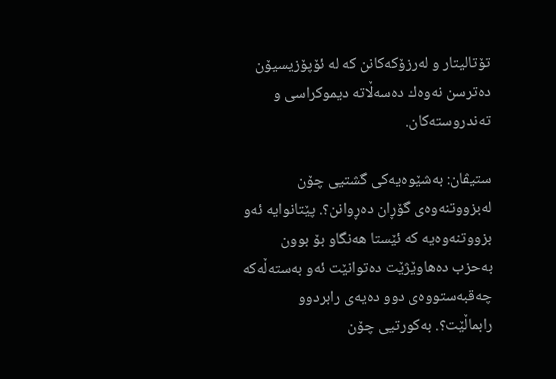تۆتالیتار و له‌رزۆكه‌كانن كه‌ له‌ ئۆپۆزیسیۆن ده‌ترسن نه‌وه‌ك ده‌سه‌ڵاته‌ دیموكراسی و ته‌ندروسته‌كان.

ستیڤان: به‌شێوه‌یه‌كی گشتیی چۆن له‌بزووتنه‌وه‌ی گۆڕان ده‌ڕوانن؟. پێتانوایه‌ ئه‌و بزووتنه‌وه‌یه‌ كه‌ ئێستا هه‌نگاو بۆ بوون به‌حزب ده‌هاوێژێت ده‌توانێت ئه‌و به‌سته‌ڵه‌كه‌ چه‌قبه‌ستووه‌ی دوو ده‌یه‌ی رابردوو رابماڵێت؟. به‌كورتیی چۆن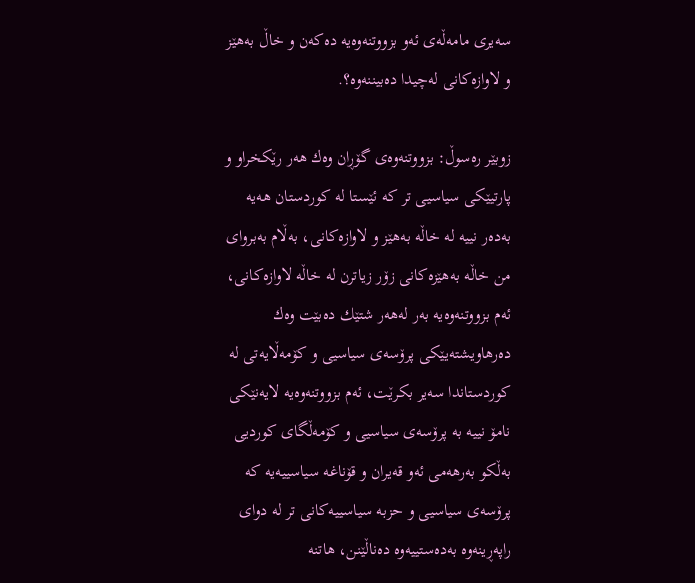سه‌یری مامه‌ڵه‌ی ئه‌و بزووتنه‌وه‌یه‌ ده‌كه‌ن و خاڵ به‌هێز و لاوازه‌كانی له‌چیدا ده‌بیننه‌وه‌؟.

زوبێر ره‌سوڵ: بزووتنه‌وه‌ی گۆڕان وه‌ك هه‌ر رێكخراو و پارتیێكی سیاسیی تر كه‌ ئێستا له‌ كوردستان هه‌یه‌ به‌ده‌ر نییه‌ له‌ خاڵه‌ به‌هێز و لاوازه‌كانی، به‌ڵام به‌بروای من خاڵه‌ به‌هێزه‌كانی زۆر زیاترن له‌ خاڵه‌ لاوازه‌كانی، ئه‌م بزووتنه‌وه‌یه‌ به‌ر له‌هه‌ر شتێك ده‌بێت وه‌ك ده‌رهاویشته‌یێكی پرۆسه‌ی سیاسیی و كۆمه‌ڵایه‌تی له‌ كوردستاندا سه‌یر بكرێت، ئه‌م بزووتنه‌وه‌یه‌ لایه‌نێكی نامۆ نییه‌ به‌ پرۆسه‌ی سیاسیی و كۆمه‌ڵگای كوردیی به‌ڵكو به‌رهه‌می ئه‌و قه‌یران و قۆناغه‌ سیاسییه‌یه‌ كه‌ پرۆسه‌ی سیاسیی و حزبه‌ سیاسییه‌كانی تر له‌ دوای راپه‌ڕینه‌وه‌ به‌ده‌ستییه‌وه‌ ده‌ناڵێنن، هاتنه‌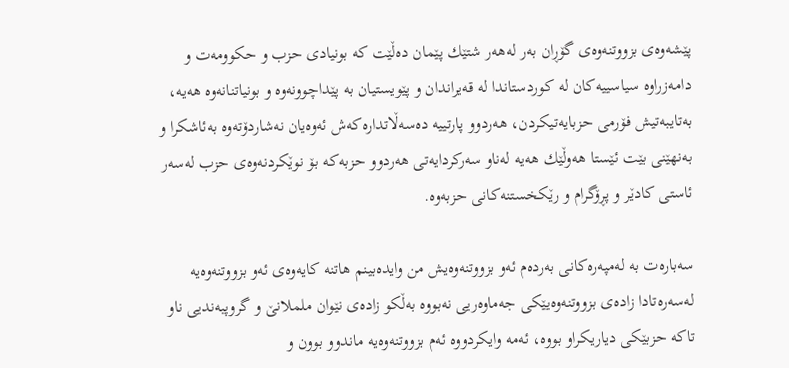پێشه‌وه‌ی بزووتنه‌وه‌ی گۆڕان به‌ر له‌هه‌ر شتێك پێمان ده‌ڵێت كه‌ بونیادی حزب و حكوومه‌ت و دامه‌زراوه‌ سیاسییه‌كان له‌ كوردستاندا له‌ قه‌یراندان و پێویستیان به‌ پێداچوونه‌وه‌ و بونیاتنانه‌وه‌ هه‌یه‌، به‌تایبه‌تیش فۆرمی حزبایه‌تیكردن، هه‌ردوو پارتییه‌ ده‌سه‌ڵاتداره‌كه‌ش ئه‌وه‌یان نه‌شاردۆته‌وه‌ به‌ئاشكرا و به‌نهێنی بێت ئێستا هه‌وڵێك هه‌یه‌ له‌ناو سه‌ركردایه‌تی هه‌ردوو حزبه‌كه‌ بۆ نوێكردنه‌وه‌ی حزب له‌سه‌ر ئاستی كادێر و پڕۆگرام و رێكخستنه‌كانی حزبه‌وه‌.

سه‌باره‌ت به‌ له‌مپه‌ره‌كانی به‌رده‌م ئه‌و بزووتنه‌وه‌یش من وایده‌بینم هاتنه‌ كایه‌وه‌ی ئه‌و بزووتنه‌وه‌یه‌ له‌سه‌ره‌تادا زاده‌ی بزووتنه‌وه‌یێكی جه‌ماوه‌ریی نه‌بووه‌ به‌ڵكو زاده‌ی نێوان ململانێ و گروپبه‌ندیی ناو تاكه‌ حزبێكی دیاریكراو بووه‌، ئه‌مه‌ وایكردووه‌ ئه‌م بزووتنه‌وه‌یه‌ ماندوو بوون و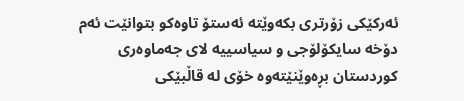ئه‌ركێكی زۆرتری بكه‌وێته‌ ئه‌ستۆ تاوه‌كو بتوانێت ئه‌م دۆخه‌ سایكۆلۆجی و سیاسییه‌ لای جه‌ماوه‌ری كوردستان بڕه‌وێنێته‌وه‌ خۆی له‌ قاڵبێكی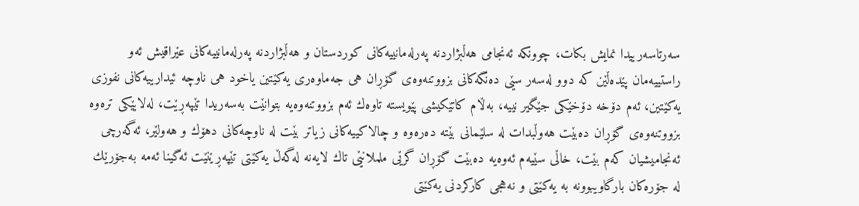سه‌رتاسه‌رییدا نمایش بكات، چوونكه‌ ئه‌نجامی هه‌ڵبژاردنه‌ په‌رله‌مانییه‌كانی كوردستان و هه‌ڵبژاردنه‌ په‌رله‌مانییه‌كانی عێراقیش ئه‌و راستییه‌مان پێده‌ڵێن كه‌ دوو له‌سه‌ر سێی ده‌نگه‌كانی بزووتنه‌وه‌ی گۆڕان هی جه‌ماوه‌ری یه‌كێتین یاخود هی ناوچه‌ ئیدارییه‌كانی نفوزی یه‌كێتین، ئه‌م دۆخه‌ دۆخێكی جێگیر نییه‌، به‌ڵام كاتێكیشی پێویسته‌ تاوه‌ك ئه‌م بزووتنه‌وه‌یه‌ بتوانێت به‌سه‌ریدا تێپه‌ڕێت، له‌لایێكی تره‌وه‌ بزووتنه‌وه‌ی گۆڕان ده‌بێت هه‌وڵبدات له‌ سلێمانی بێته‌ ده‌ره‌وه‌ و چالاكییه‌كانی زیاتر بێت له‌ ناوچه‌كانی دهۆك و هه‌ولێر، ئه‌گه‌رچی ئه‌نجامیشیان كه‌م بێت، خاڵی سێیه‌م ئه‌وه‌یه‌ ده‌بێت گۆڕان گرێی ململانێی تاك لایه‌نه‌ له‌گه‌ڵ یه‌كێتی تێپه‌ڕێنێت ئه‌گینا ئه‌مه‌ به‌جۆرێك له‌ جۆره‌كان بارگاویبوونه‌ به‌ یه‌كێتی و نه‌هجی كاركردنی یه‌كێتی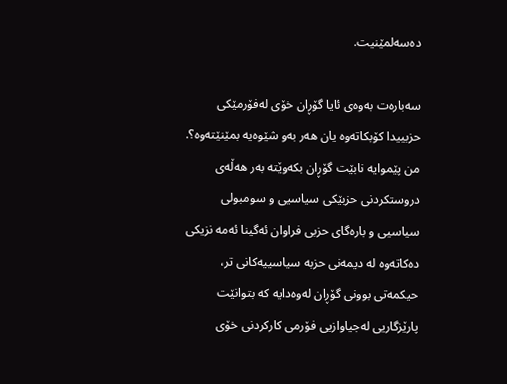ده‌سه‌لمێنیت.

سه‌باره‌ت به‌وه‌ی ئایا گۆڕان خۆی له‌فۆرمێكی حزبییدا كۆبكاته‌وه‌ یان هه‌ر به‌و شێوه‌یه‌ بمێنێته‌وه‌؟. من پێموایه‌ نابێت گۆڕان بكه‌وێته‌ به‌ر هه‌ڵه‌ی دروستكردنی حزبێكی سیاسیی و سومبولی سیاسیی و باره‌گای حزبی فراوان ئه‌گینا ئه‌مه‌ نزیكی ده‌كاته‌وه‌ له‌ دیمه‌نی حزبه‌ سیاسییه‌كانی تر، حیكمه‌تی بوونی گۆڕان له‌وه‌دایه‌ كه‌ بتوانێت پارێزگاریی له‌جیاوازیی فۆرمی كاركردنی خۆی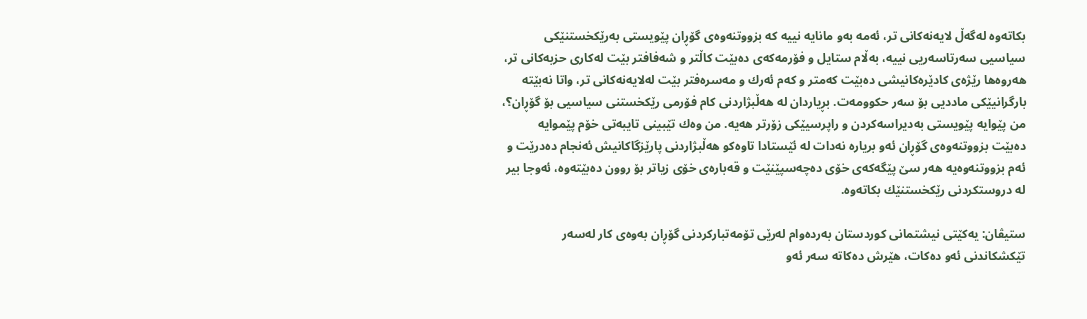بكاته‌وه‌ له‌گه‌ڵ لایه‌نه‌كانی تر، ئه‌مه‌ به‌و مانایه‌ نییه‌ كه‌ بزووتنه‌وه‌ی گۆڕان پێویستی به‌رێكخستنێكی سیاسیی سه‌رتاسه‌ریی نییه‌، به‌ڵام ستایل و فۆرمه‌كه‌ی ده‌بێت كاڵتر و شه‌فافتر بێت له‌كاری حزبه‌كانی تر، هه‌روه‌ها رێژه‌ی كادێره‌كانیشی ده‌بێت كه‌متر و كه‌م ئه‌رك و مه‌سره‌فتر بێت له‌لایه‌نه‌كانی تر، واتا نه‌بێته‌ بارگرانیێكی ماددیی بۆ سه‌ر حكوومه‌ت. بڕیاردان له‌ هه‌ڵبژاردنی كام فۆرمی رێكخستنی سیاسیی بۆ گۆڕان؟، من پێوایه‌ پێویستی به‌دیراسه‌كردن و راپرسیێكی زۆرتر هه‌یه‌. من وه‌ك تێبینی تایبه‌تی خۆم پێموایه‌ ده‌بێت بزووتنه‌وه‌ی گۆڕان ئه‌و بریاره‌ نه‌دات له‌ ئێستادا تاوه‌كو هه‌ڵبژاردنی پارێزگاكانیش ئه‌نجام ده‌درێت و ئه‌م بزووتنه‌وه‌یه‌ هه‌ر سێ پێگه‌كه‌ی خۆی ده‌چه‌سپێنێت و قه‌باره‌ی خۆی زیاتر بۆ روون ده‌بێته‌وه‌، ئه‌وجا بیر له‌ دروستكردنی رێكخستنێك بكاته‌وه‌.

ستیڤان: یه‌كێتی نیشتمانی كوردستان به‌رده‌وام له‌رێی تۆمه‌تباركردنی گۆڕان به‌وه‌ی كار له‌سه‌ر تێكشكاندنی ئه‌و ده‌كات، هێرش ده‌كاته‌ سه‌ر ئه‌و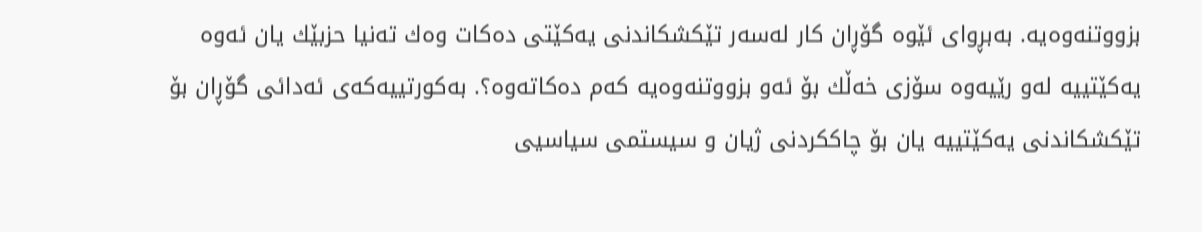بزووتنه‌وه‌یه‌. به‌بڕوای ئێوه‌ گۆڕان كار له‌سه‌ر تێكشكاندنی یه‌كێتی ده‌كات وه‌ك ته‌نیا حزبێك یان ئه‌وه‌ یه‌كێتییه‌ له‌و رێیه‌وه‌ سۆزی خه‌ڵك بۆ ئه‌و بزووتنه‌وه‌یه‌ كه‌م ده‌كاته‌وه‌؟. به‌كورتییه‌كه‌ی ئه‌دائی گۆڕان بۆ تێكشكاندنی یه‌كێتییه‌ یان بۆ چاككردنی ژیان و سیستمی سیاسیی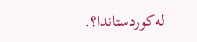له‌كوردستاندا؟.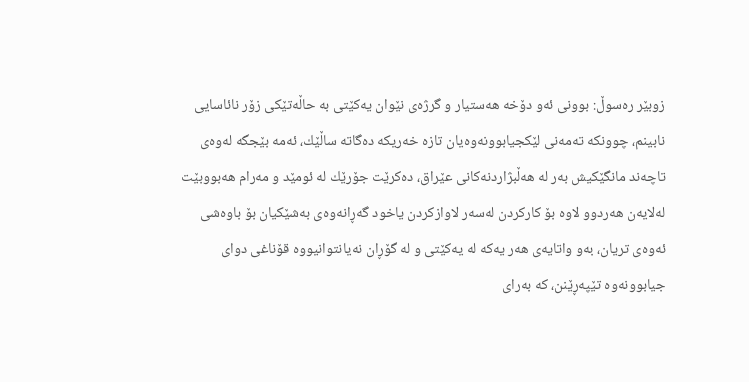زوبێر ره‌سوڵ: بوونی ئه‌و دۆخه‌ هه‌ستیار و گرژه‌ی نێوان یه‌كێتی به‌ حاڵه‌تێكی زۆر نائاسایی نابینم، چوونكه‌ ته‌مه‌نی لێكجیابوونه‌وه‌یان تازه‌ خه‌ریكه‌ ده‌گاته‌ ساڵێك، ئه‌مه‌ بێجگه‌ له‌وه‌ی تاچه‌ند مانگێكیش به‌ر له‌ هه‌ڵبژاردنه‌كانی عێراق، ده‌كرێت جۆرێك له‌ ئومێد و مه‌رام هه‌بووبێت له‌لایه‌ن هه‌ردوو لاوه‌ بۆ كاركردن له‌سه‌ر لاوازكردن یاخود گه‌ڕانه‌وه‌ی به‌شێكیان بۆ باوه‌شی ئه‌وه‌ی تریان، به‌و واتایه‌ی هه‌ر یه‌كه‌ له‌ یه‌كێتی و له‌ گۆڕان نه‌یانتوانیووه‌ قۆناغی دوای جیابوونه‌وه‌ تێپه‌ڕێنن، كه‌ به‌رای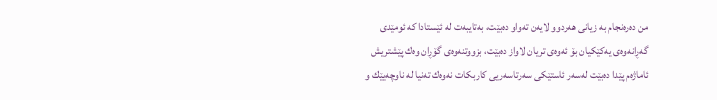من ده‌ره‌نجام به‌ زیانی هه‌ردوو لایه‌ن ته‌واو ده‌بێت، به‌تایبه‌ت له‌ ئێستادا كه‌ ئومێدی گه‌ڕانه‌وه‌ی یه‌كێكیان بۆ ئه‌وه‌ی تریان لاواز ده‌بێت، بزووتنه‌وه‌ی گۆڕان وه‌ك پێشتریش ئاماژه‌م پێدا ده‌بێت له‌سه‌ر ئاستێكی سه‌رتاسه‌ریی كاربكات نه‌وه‌ك ته‌نیا له‌ ناوچه‌یێك و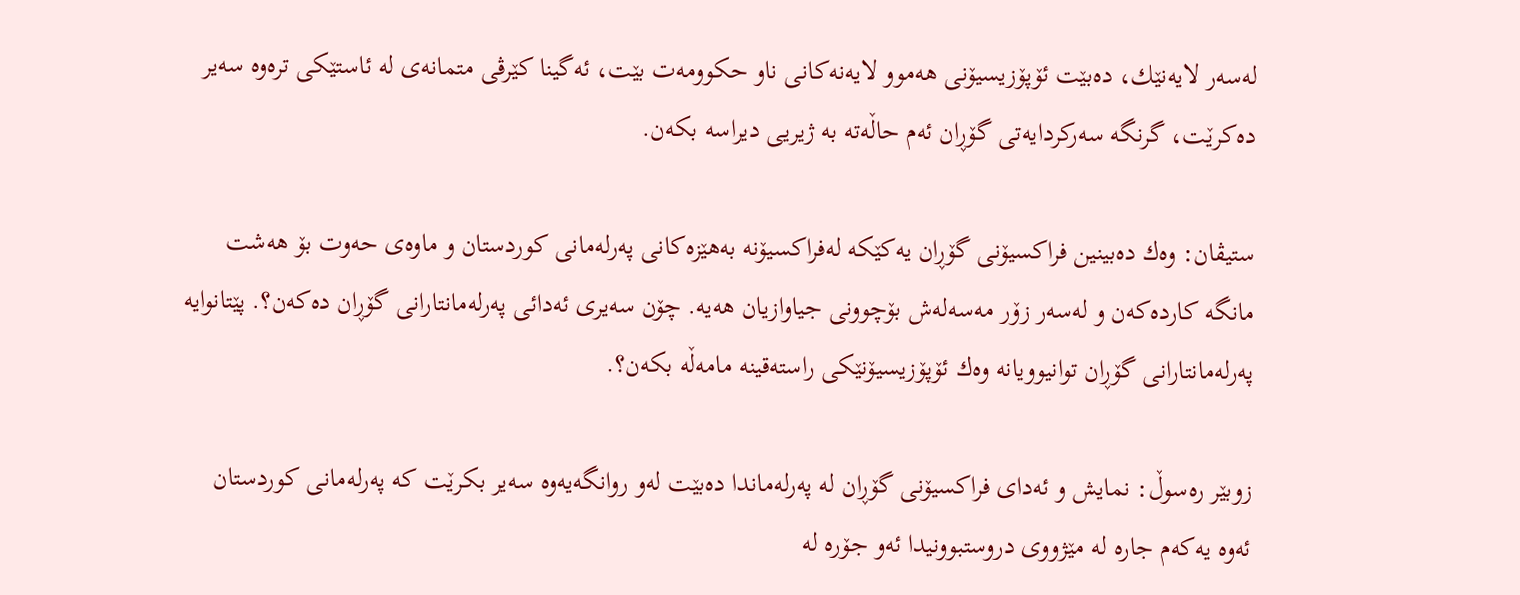له‌سه‌ر لایه‌نێك، ده‌بێت ئۆپۆزیسیۆنی هه‌موو لایه‌نه‌كانی ناو حكوومه‌ت بێت، ئه‌گینا كێرڤی متمانه‌ی له‌ ئاستێكی تره‌وه‌ سه‌یر ده‌كرێت، گرنگه‌ سه‌ركردایه‌تی گۆڕان ئه‌م حاڵه‌ته‌ به‌ ژیریی دیراسه‌ بكه‌ن.

ستیڤان: وه‌ك ده‌بینین فراكسیۆنی گۆڕان یه‌كێكه‌ له‌فراكسیۆنه‌ به‌هێزه‌كانی په‌رله‌مانی كوردستان و ماوه‌ی حه‌وت بۆ هه‌شت مانگه‌ كارده‌كه‌ن و له‌سه‌ر زۆر مه‌سه‌له‌ش بۆچوونی جیاوازیان هه‌یه‌. چۆن سه‌یری ئه‌دائی په‌رله‌مانتارانی گۆڕان ده‌كه‌ن؟. پێتانوایه‌ په‌رله‌مانتارانی گۆڕان توانیوویانه‌ وه‌ك ئۆپۆزیسیۆنێكی راسته‌قینه‌ مامه‌ڵه‌ بكه‌ن؟.

زوبێر ره‌سوڵ: نمایش و ئه‌دای فراكسیۆنی گۆڕان له‌ په‌رله‌ماندا ده‌بێت له‌و روانگه‌یه‌وه‌ سه‌یر بكرێت كه‌ په‌رله‌مانی كوردستان ئه‌وه‌ یه‌كه‌م جاره‌ له‌ مێژووی دروستبوونیدا ئه‌و جۆره‌ له‌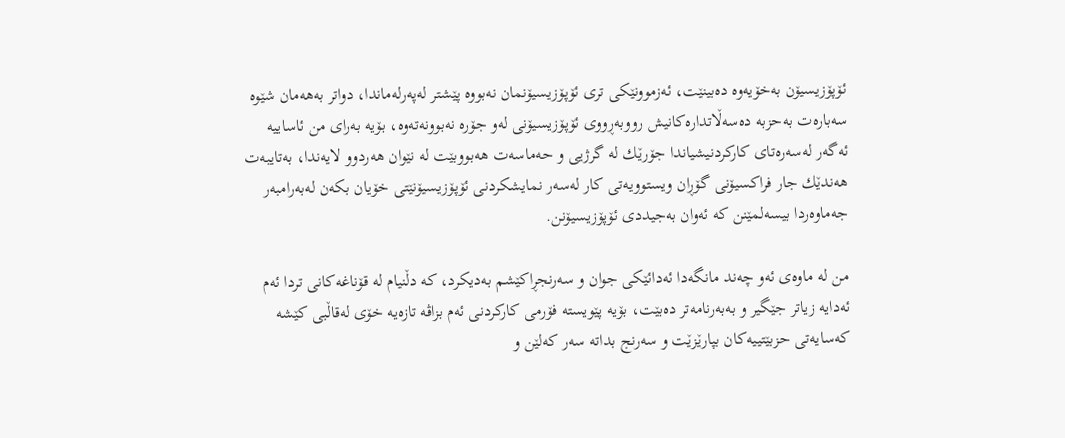ئۆپۆزیسیۆن به‌خۆیه‌وه‌ ده‌بینێت، ئه‌زموونێكی تری ئۆپۆزیسیۆنمان نه‌بووه‌ پێشتر له‌په‌رله‌ماندا، دواتر به‌هه‌مان شێوه‌ سه‌باره‌ت به‌حزبه‌ ده‌سه‌ڵاتداره‌كانیش رووبه‌ڕووی ئۆپۆزیسیۆنی له‌و جۆره‌ نه‌بوونه‌ته‌وه‌، بۆیه‌ به‌رای من ئاساییه‌ ئه‌گه‌ر له‌سه‌ره‌تای كاركردنیشیاندا جۆرێك له‌ گرژیی و حه‌ماسه‌ت هه‌بووبێت له‌ نێوان هه‌ردوو لایه‌ندا، به‌تایبه‌ت هه‌ندێك جار فراكسیۆنی گۆڕان ویستوویه‌تی كار له‌سه‌ر نمایشكردنی ئۆپۆزیسیۆنێتی خۆیان بكه‌ن له‌به‌رامبه‌ر جه‌ماوه‌ردا بیسه‌لمێنن كه‌ ئه‌وان به‌جیددی ئۆپۆزیسیۆنن.

من له‌ ماوه‌ی ئه‌و چه‌ند مانگه‌دا ئه‌دائێكی جوان و سه‌رنجڕاكێشم به‌دیكرد، كه‌ دڵنیام له‌ قۆناغه‌كانی تردا ئه‌م ئه‌دایه‌ زیاتر جێگیر و به‌به‌رنامه‌تر ده‌بێت، بۆیه‌ پێویسته‌ فۆرمی كاركردنی ئه‌م بزاڤه‌ تازه‌یه‌ خۆی له‌قاڵبی كێشه‌ كه‌سایه‌تی حزبێتییه‌كان بپارێزێت و سه‌رنج بداته‌ سه‌ر كه‌لێن و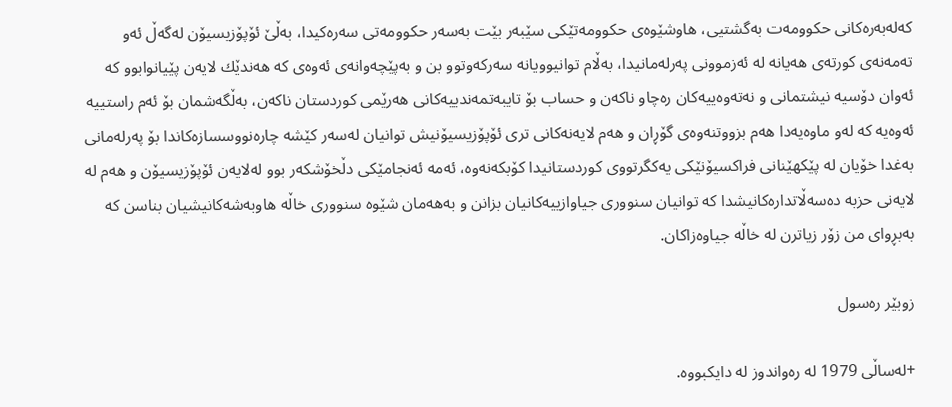كه‌له‌به‌ره‌كانی حكوومه‌ت به‌گشتیی، هاوشێوه‌ی حكوومه‌تێكی سێبه‌ر بێت به‌سه‌ر حكوومه‌تی سه‌ره‌كیدا، به‌ڵێ ئۆپۆزیسیۆن له‌گه‌ڵ ئه‌و ته‌مه‌نه‌ی كورته‌ی هه‌یانه‌ له‌ ئه‌زموونی په‌رله‌مانیدا، به‌ڵام توانیوویانه‌ سه‌ركه‌وتوو بن و به‌پێچه‌وانه‌ی ئه‌وه‌ی كه‌ هه‌ندێك لایه‌ن پێیانوابوو كه‌ ئه‌وان دۆسیه‌ نیشتمانی و نه‌ته‌وه‌ییه‌كان ره‌چاو ناكه‌ن و حساب بۆ تایبه‌تمه‌ندییه‌كانی هه‌رێمی كوردستان ناكه‌ن، به‌ڵگه‌شمان بۆ ئه‌م راستییه‌ ئه‌وه‌یه‌ كه‌ له‌و ماوه‌یه‌دا هه‌م بزووتنه‌وه‌ی گۆڕان و هه‌م لایه‌نه‌كانی تری ئۆپۆزیسیۆنیش توانیان له‌سه‌ر كێشه‌ چاره‌نووسسازه‌كاندا بۆ په‌رله‌مانی به‌غدا خۆیان له‌ پێكهێنانی فراكسیۆنێكی یه‌كگرتووی كوردستانیدا كۆبكه‌نه‌وه‌، ئه‌مه‌ ئه‌نجامێكی دڵخۆشكه‌ر بوو له‌لایه‌ن ئۆپۆزیسیۆن و هه‌م له‌ لایه‌نی حزبه‌ ده‌سه‌ڵاتداره‌كانیشدا كه‌ توانیان سنووری جیاوازییه‌كانیان بزانن و به‌هه‌مان شێوه‌ سنووری خاڵه‌ هاوبه‌شه‌كانیشیان بناسن كه‌ به‌بڕوای من زۆر زیاترن له‌ خاڵه‌ جیاوه‌زاكان.

زوبێر ره‌سول

+له‌ساڵی 1979 له‌ ره‌واندوز له‌ دایكبووه‌.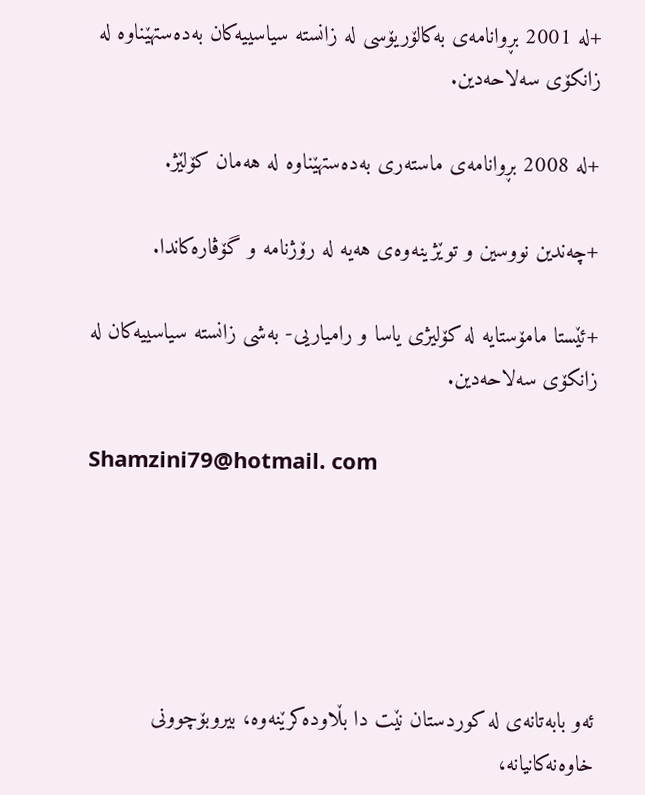+له‌ 2001 بڕوانامه‌ی به‌كالۆریۆسی له‌ زانسته‌ سیاسییه‌كان به‌ده‌ستهێناوه‌ له‌ زانكۆی سه‌لاحه‌دین.

+له‌ 2008 بڕوانامه‌ی ماسته‌ری به‌ده‌ستهێناوه‌ له‌ هه‌مان كۆلێژ.

+چه‌ندین نووسین و توێژینه‌وه‌ی هه‌یه‌ له‌ رۆژنامه‌ و گۆڤاره‌كاندا.

+ئێستا مامۆستایه‌ له‌ كۆلیژی یاسا و رامیاریی- به‌شی زانسته‌ سیاسییه‌كان له‌ زانكۆی سه‌لاحه‌دین.

Shamzini79@hotmail. com





ئه‌و بابه‌تانه‌ی له‌ کوردستان نێت دا بڵاوده‌کرێنه‌وه‌، بیروبۆچوونی خاوه‌نه‌کانیانه‌،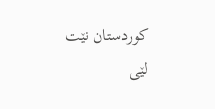کوردستان نێت لێی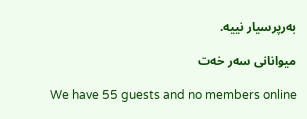به‌رپرسیار نییه‌.

میوانانی سەر خەت

We have 55 guests and no members online